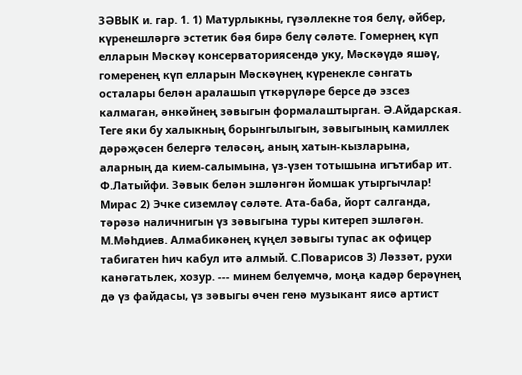ЗӘВЫК и. гар. 1. 1) Матурлыкны, гүзәллекне тоя белү, әйбер, күренешләргә эстетик бәя бирә белү сәләте. Гомернең күп елларын Мәскәү консерваториясендә уку, Мәскәүдә яшәү, гомеренең күп елларын Мәскәүнең күренекле сәнгать осталары белән аралашып үткәрүләре берсе дә эзсез калмаган, әнкәйнең зәвыгын формалаштырган. Ә.Айдарская. Теге яки бу халыкның борынгылыгын, зәвыгының камиллек дәрәҗәсен белергә теләсәң, аның хатын-кызларына, аларның да кием-салымына, үз-үзен тотышына игътибар ит. Ф.Латыйфи. Зәвык белән эшләнгән йомшак утыргычлар! Мирас 2) Эчке сиземләү сәләте. Ата-баба, йорт салганда, тәрәзә наличнигын үз зәвыгына туры китереп эшләгән. М.Мәһдиев. Алмабикәнең күңел зәвыгы тупас ак офицер табигатен һич кабул итә алмый. С.Поварисов 3) Ләззәт, рухи канәгатьлек, хозур. --- минем белүемчә, моңа кадәр берәүнең дә үз файдасы, үз зәвыгы өчен генә музыкант яисә артист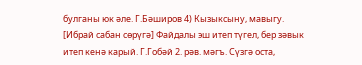булганы юк әле. Г.Бәширов 4) Кызыксыну, мавыгу. [Ибрай сабан сөрүгә] Файдалы эш итеп түгел, бер зәвык итеп кенә карый. Г.Гобәй 2. рәв. мәгъ. Сүзгә оста,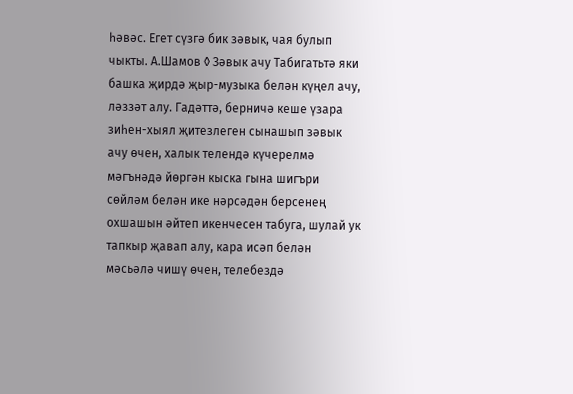һәвәс. Егет сүзгә бик зәвык, чая булып чыкты. А.Шамов ◊ Зәвык ачу Табигатьтә яки башка җирдә җыр-музыка белән күңел ачу, ләззәт алу. Гадәттә, берничә кеше үзара зиһен-хыял җитезлеген сынашып зәвык ачу өчен, халык телендә күчерелмә мәгънәдә йөргән кыска гына шигъри сөйләм белән ике нәрсәдән берсенең охшашын әйтеп икенчесен табуга, шулай ук тапкыр җавап алу, кара исәп белән мәсьәлә чишү өчен, телебездә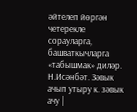әйтелеп йөргән четерекле сорауларга, башваткычларга «табышмак» диләр. Н.Исәнбәт. Зәвык ачып утыру к. зәвык ачу |